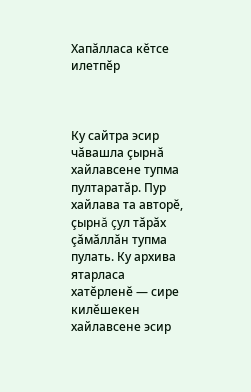Хапăлласа кĕтсе илетпĕр



Ку сайтра эсир чăвашла çырнă хайлавсене тупма пултаратăр. Пур хайлава та авторĕ, çырнă çул тăрăх çăмăллăн тупма пулать. Ку архива ятарласа хатĕрленĕ — сире килĕшекен хайлавсене эсир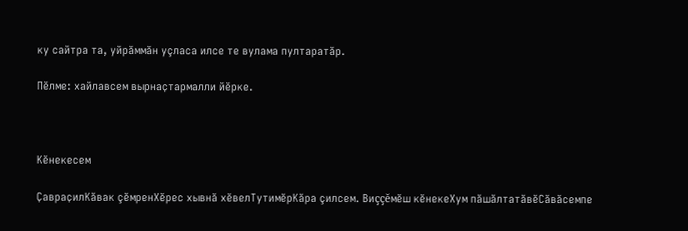ку сайтра та, уйрăммăн уçласа илсе те вулама пултаратăр.

Пӗлме: хайлавсем вырнаҫтармалли йӗрке.



Кĕнекесем

ҪавраҫилКăвак çĕмренХĕрес хывнă хĕвелТутимĕрКăра çилсем. Виççĕмĕш кĕнекеХум пӑшӑлтатӑвӗСăвăсемпе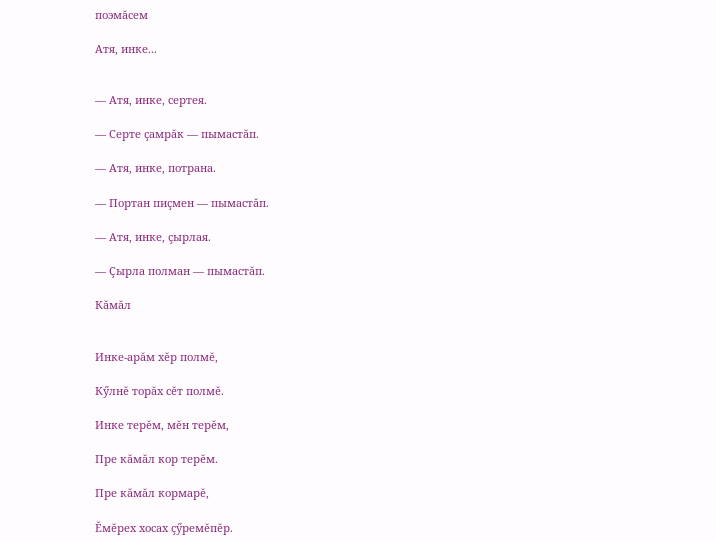поэмăсем

Атя, инке...


— Атя, инке, сертея.

— Серте çамрăк — пымастăп.

— Атя, инке, потрана.

— Портан пиçмен — пымастăп.

— Атя, инке, çырлая.

— Çырла полман — пымастăп.

Кăмăл


Инке-арăм хĕр полмĕ,

Кӳлнĕ торăх сĕт полмĕ.

Инке терĕм, мĕн терĕм,

Пре кăмăл кор терĕм.

Пре кăмăл кормарĕ,

Ĕмĕрех хосах çӳремĕпĕр.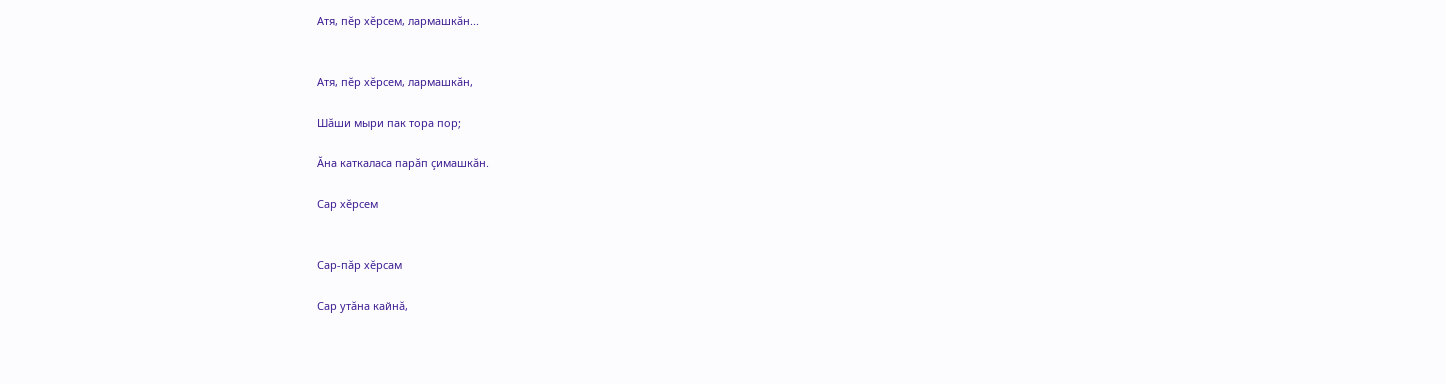Атя, пĕр хĕрсем, лармашкăн...


Атя, пĕр хĕрсем, лармашкăн,

Шăши мыри пак тора пор;

Ăна каткаласа парăп çимашкăн.

Сар хĕрсем


Сар-пăр хĕрсам

Сар утăна кайнă,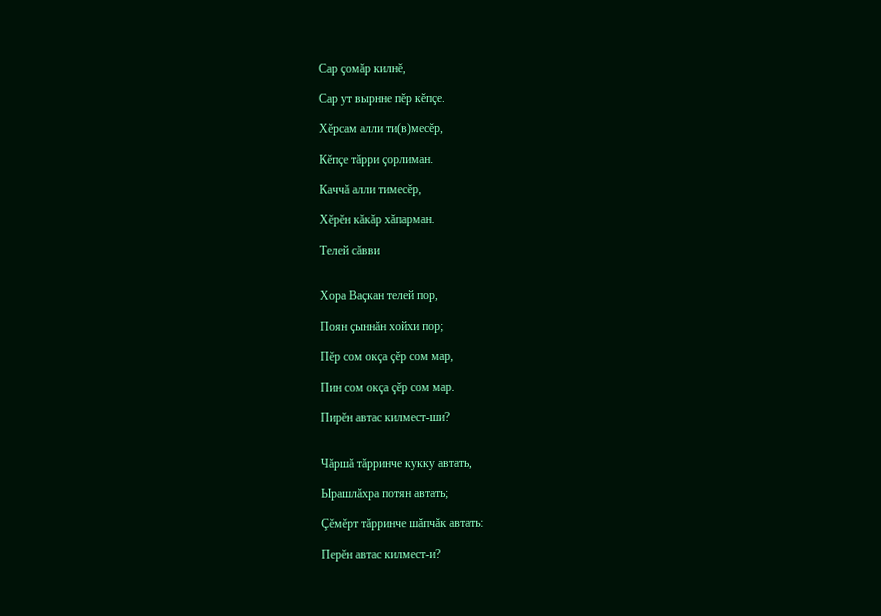Сар çомăр килнĕ,

Сар ут вырнне пĕр кĕпçе.

Хĕрсам алли ти(в)месĕр,

Кĕпçе тăрри çорлиман.

Каччă алли тимесĕр,

Хĕрĕн кăкăр хăпарман.

Телей сăвви


Хора Ваçкан телей пор,

Поян çыннăн хойхи пор;

Пĕр сом окçа çĕр сом мар,

Пин сом окçа çĕр сом мар.

Пирĕн автас килмест-ши?


Чăршă тăрринче кукку автать,

Ырашлăхра потян автать;

Çĕмĕрт тăрринче шăпчăк автать:

Перĕн автас килмест-и?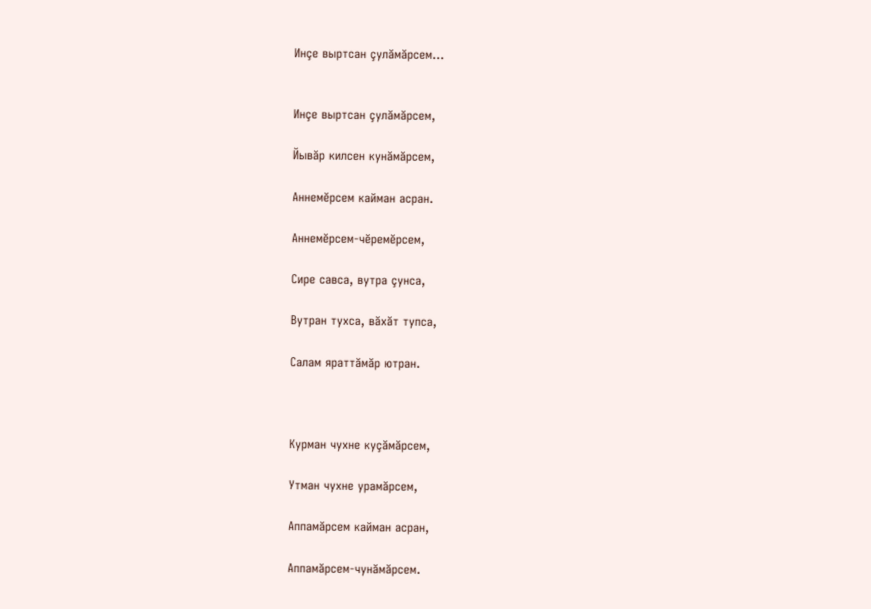Инçе выртсан çулăмăрсем...


Инçе выртсан çулăмăрсем,

Йывăр килсен кунăмăрсем,

Аннемĕрсем кайман асран.

Аннемĕрсем-чĕремĕрсем,

Сире савса, вутра çунса,

Вутран тухса, вăхăт тупса,

Салам яраттăмăр ютран.



Курман чухне куçăмăрсем,

Утман чухне урамăрсем,

Аппамăрсем кайман асран,

Аппамăрсем-чунăмăрсем.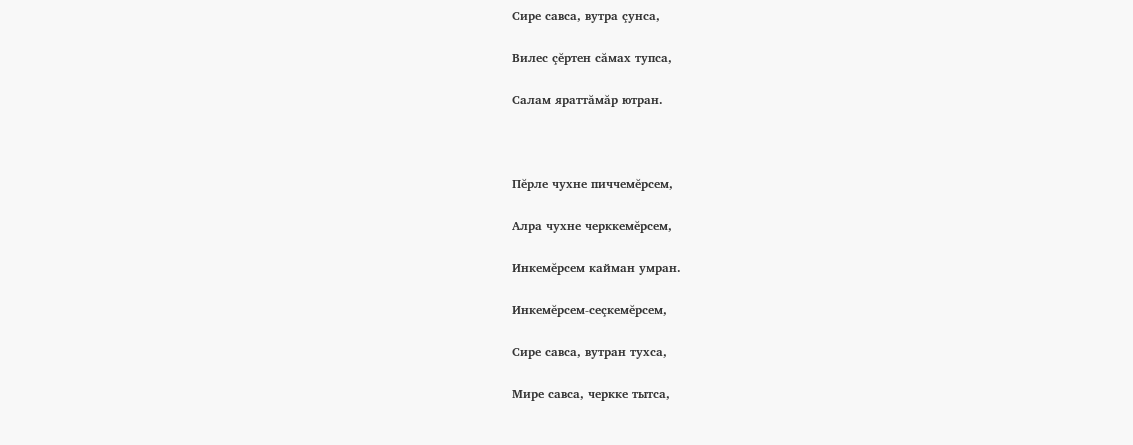Сире савса, вутра çунса,

Вилес çĕртен сăмах тупса,

Салам яраттăмăр ютран.



Пĕрле чухне пиччемĕрсем,

Алра чухне черккемĕрсем,

Инкемĕрсем кайман умран.

Инкемĕрсем-сеçкемĕрсем,

Сире савса, вутран тухса,

Мире савса, черкке тытса,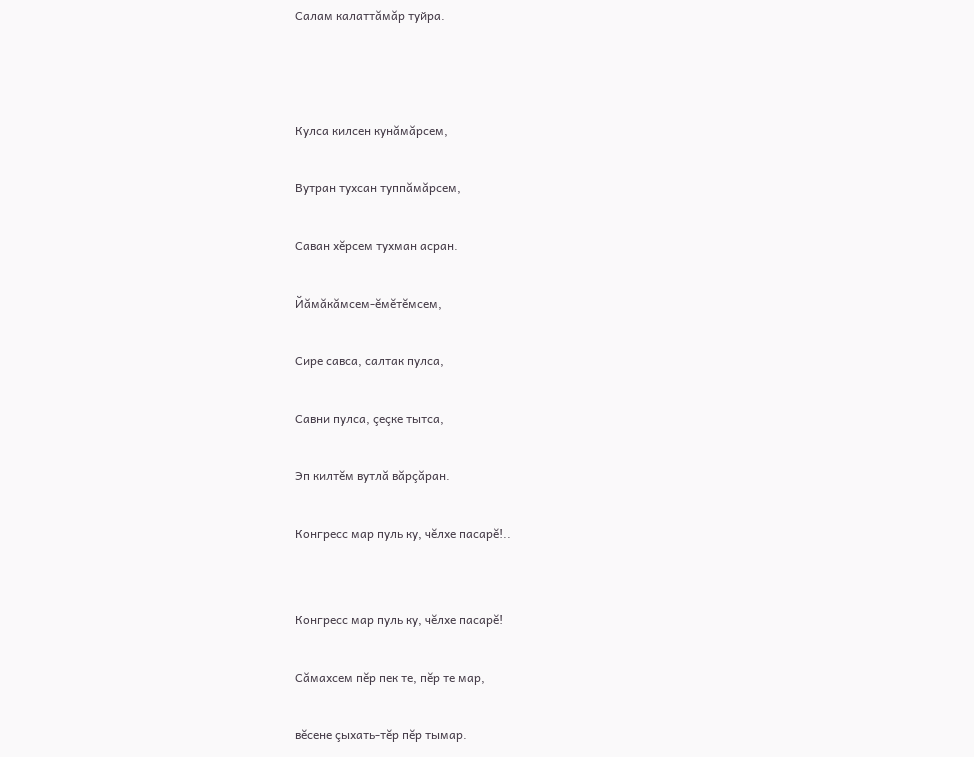Салам калаттăмăр туйра.



Кулса килсен кунăмăрсем,

Вутран тухсан туппăмăрсем,

Саван хĕрсем тухман асран.

Йăмăкăмсем-ĕмĕтĕмсем,

Сире савса, салтак пулса,

Савни пулса, çеçке тытса,

Эп килтĕм вутлă вăрçăран.

Конгресс мар пуль ку, чĕлхе пасарĕ!..


Конгресс мар пуль ку, чĕлхе пасарĕ!

Сăмахсем пĕр пек те, пĕр те мар,

вĕсене çыхать-тĕр пĕр тымар.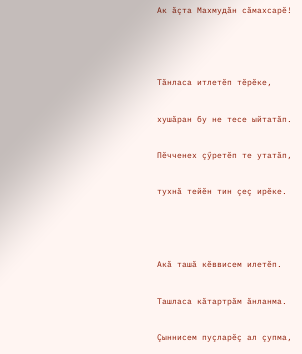Ак ăçта Махмудăн сăмахсарĕ!



Тăнласа итлетĕп тĕрĕке,

хушăран бу не тесе ыйтатăп.

Пĕчченех çӳретĕп те утатăп,

тухнă тейĕн тин çеç ирĕке.



Акă ташă кĕввисем илетĕп.

Ташласа кăтартрăм ăнланма.

Çыннисем пуçларĕç ал çупма,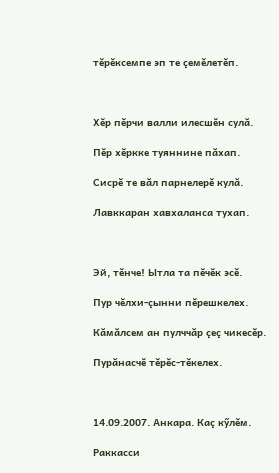тĕрĕксемпе эп те çемĕлетĕп.



Хĕр пĕрчи валли илесшĕн сулă.

Пĕр хĕркке туяннине пăхап.

Сисрĕ те вăл парнелерĕ кулă.

Лавккаран хавхаланса тухап.



Эй, тĕнче! Ытла та пĕчĕк эсĕ.

Пур чĕлхи-çынни пĕрешкелех.

Кăмăлсем ан пулччăр çеç чикесĕр.

Пурăнасчĕ тĕрĕс-тĕкелех.



14.09.2007. Анкара. Каç кӳлĕм.

Раккасси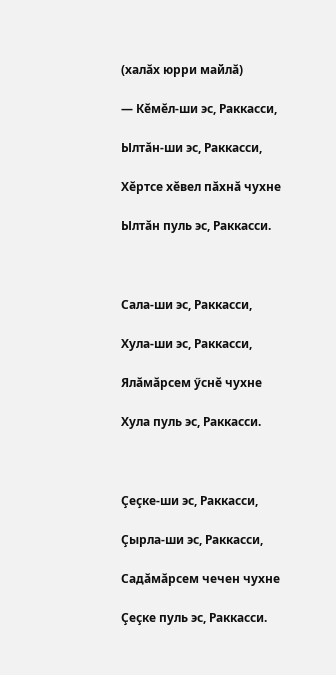(халăх юрри майлă)

— Кĕмĕл-ши эс, Раккасси,

Ылтăн-ши эс, Раккасси,

Хĕртсе хĕвел пăхнă чухне

Ылтăн пуль эс, Раккасси.



Сала-ши эс, Раккасси,

Хула-ши эс, Раккасси,

Ялăмăрсем ӳснĕ чухне

Хула пуль эс, Раккасси.



Çеçке-ши эс, Раккасси,

Çырла-ши эс, Раккасси,

Садăмăрсем чечен чухне

Çеçке пуль эс, Раккасси.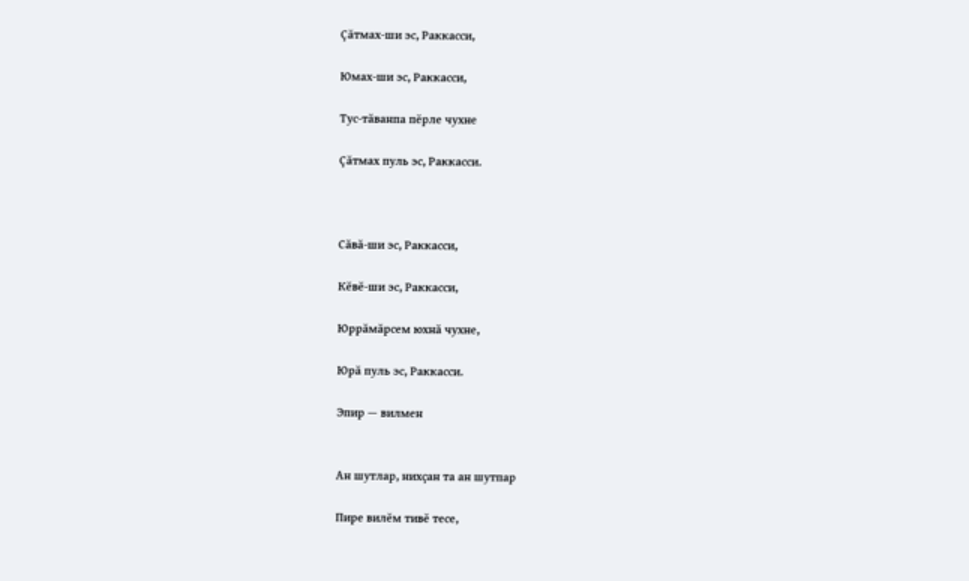Çăтмах-ши эс, Раккасси,

Юмах-ши эс, Раккасси,

Тус-тăванпа пĕрле чухне

Çăтмах пуль эс, Раккасси.



Сăвă-ши эс, Раккасси,

Кĕвĕ-ши эс, Раккасси,

Юррăмăрсем юхнă чухне,

Юрă пуль эс, Раккасси.

Эпир — вилмен


Ан шутлар, нихçан та ан шутпар

Пире вилĕм тивĕ тесе,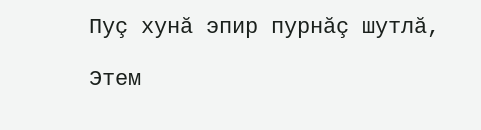Пуç хунă эпир пурнăç шутлă,

Этем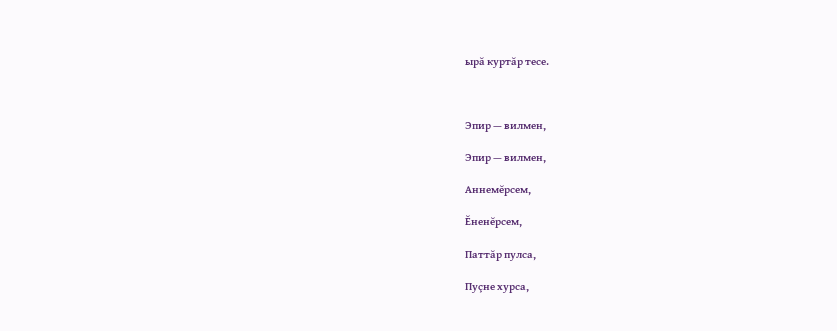ырă куртăр тесе.



Эпир — вилмен,

Эпир — вилмен,

Аннемĕрсем,

Ĕненĕрсем,

Паттăр пулса,

Пуçне хурса,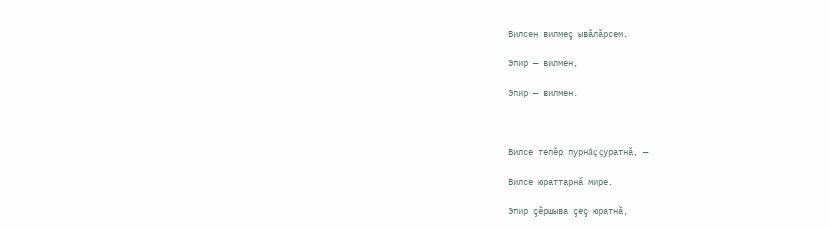Вилсен вилмеç ывăлăрсем.

Эпир — вилмен,

Эпир — вилмен.



Вилсе тепĕр пурнăç çуратнă, —

Вилсе юраттарнă мире.

Эпир çĕршыва çеç юратнă,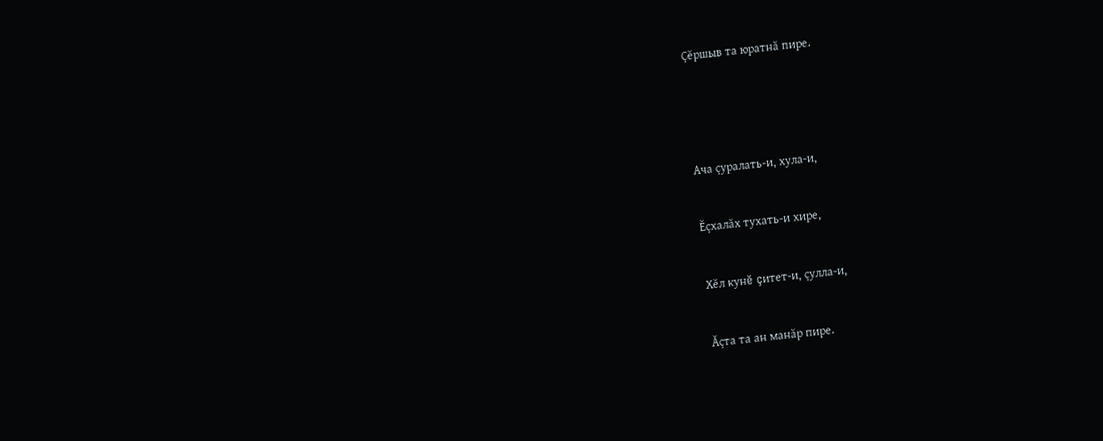Çĕршыв та юратнă пире.



Ача çуралать-и, хула-и,

Ĕçхалăх тухать-и хире,

Хĕл кунĕ çитет-и, çулла-и,

Ăçта та ан манăр пире.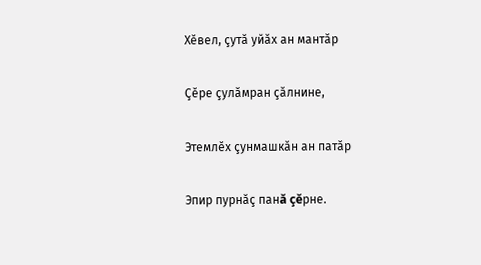Хĕвел, çутă уйăх ан мантăр

Çĕре çулăмран çăлнине,

Этемлĕх çунмашкăн ан патăр

Эпир пурнăç панă çĕрне.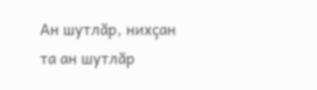Ан шутлăр, нихçан та ан шутлăр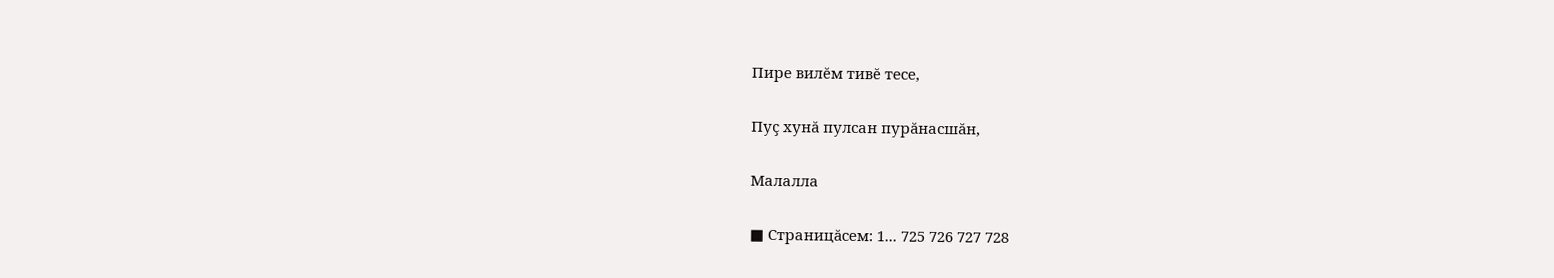Пире вилĕм тивĕ тесе,

Пуç хунă пулсан пурăнасшăн,

Малалла

■ Страницăсем: 1... 725 726 727 728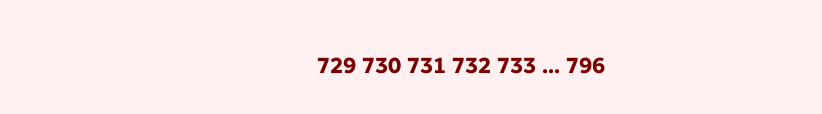729 730 731 732 733 ... 796